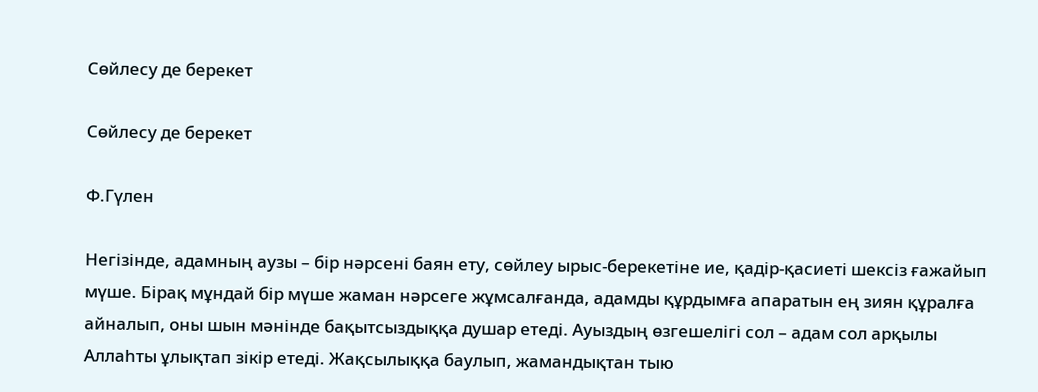Сөйлесу де берекет

Сөйлесу де берекет

Ф.Гүлен

Негізінде, адамның аузы – бір нәрсені баян ету, сөйлеу ырыс-берекетіне ие, қадір-қасиеті шексіз ғажайып мүше. Бірақ мұндай бір мүше жаман нәрсеге жұмсалғанда, адамды құрдымға апаратын ең зиян құралға айналып, оны шын мәнінде бақытсыздыққа душар етеді. Ауыздың өзгешелігі сол – адам сол арқылы Аллаһты ұлықтап зікір етеді. Жақсылыққа баулып, жамандықтан тыю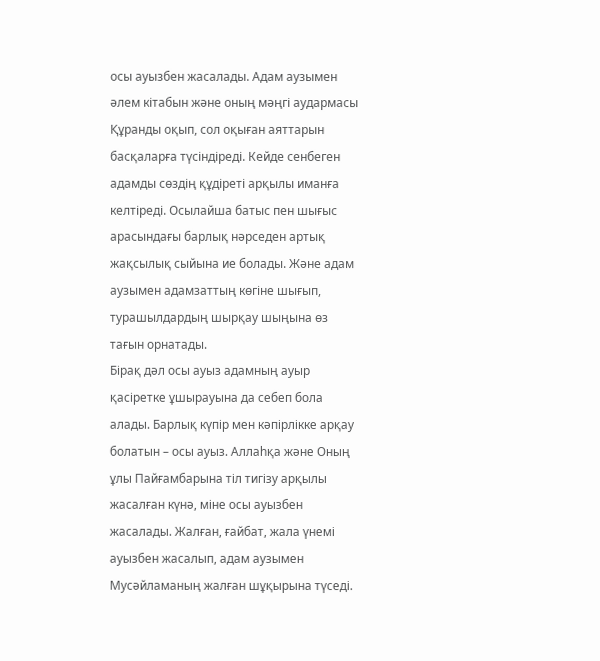осы ауызбен жасалады. Адам аузымен әлем кітабын және оның мәңгі аудармасы Құранды оқып, сол оқыған аяттарын басқаларға түсіндіреді. Кейде сенбеген адамды сөздің құдіреті арқылы иманға келтіреді. Осылайша батыс пен шығыс арасындағы барлық нәрседен артық жақсылық сыйына ие болады. Және адам аузымен адамзаттың көгіне шығып, турашылдардың шырқау шыңына өз тағын орнатады.
Бірақ дәл осы ауыз адамның ауыр қасіретке ұшырауына да себеп бола алады. Барлық күпір мен кәпірлікке арқау болатын – осы ауыз. Аллаһқа және Оның ұлы Пайғамбарына тіл тигізу арқылы жасалған күнә, міне осы ауызбен жасалады. Жалған, ғайбат, жала үнемі ауызбен жасалып, адам аузымен Мусәйламаның жалған шұқырына түседі.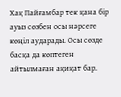Хақ Пайғамбар тек қана бір ауыз сөзбен осы нәрсеге көңіл аударады. Осы сөзде басқа да көптеген айтылмаған ақиқат бар.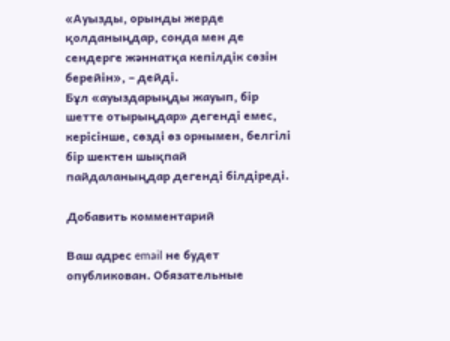«Ауызды, орынды жерде қолданыңдар, сонда мен де сендерге жәннатқа кепілдік сөзін берейін», – дейді.
Бұл «ауыздарыңды жауып, бір шетте отырыңдар» дегенді емес, керісінше, сөзді өз орнымен, белгілі бір шектен шықпай пайдаланыңдар дегенді білдіреді.

Добавить комментарий

Ваш адрес email не будет опубликован. Обязательные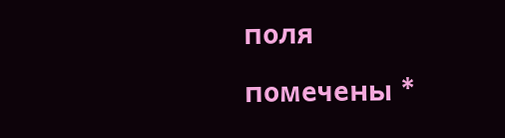поля помечены *